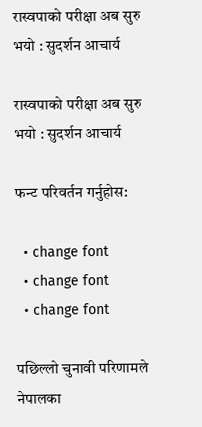रास्वपाको परीक्षा अब सुरु भयो : सुदर्शन आचार्य

रास्वपाको परीक्षा अब सुरु भयो : सुदर्शन आचार्य

फन्ट परिवर्तन गर्नुहोस:

  • change font
  • change font
  • change font

पछिल्लो चुनावी परिणामले नेपालका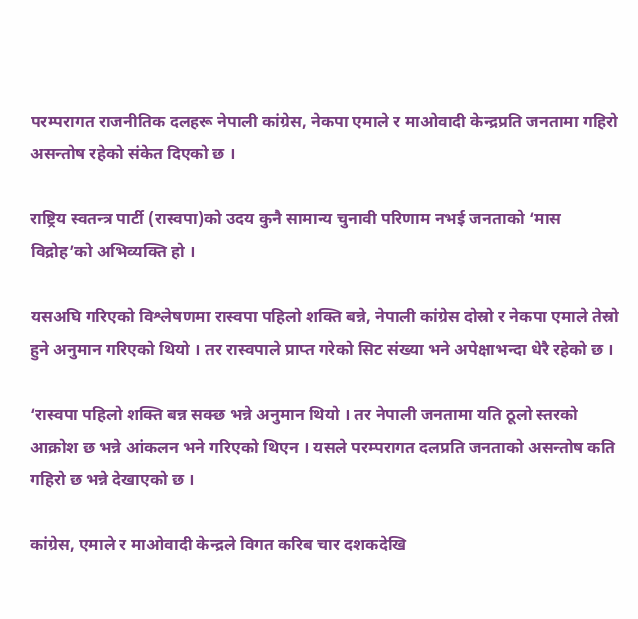परम्परागत राजनीतिक दलहरू नेपाली कांग्रेस, नेकपा एमाले र माओवादी केन्द्रप्रति जनतामा गहिरो असन्तोष रहेको संकेत दिएको छ ।

राष्ट्रिय स्वतन्त्र पार्टी (रास्वपा)को उदय कुनै सामान्य चुनावी परिणाम नभई जनताको ‘मास विद्रोह’को अभिव्यक्ति हो ।

यसअघि गरिएको विश्लेषणमा रास्वपा पहिलो शक्ति बन्ने, नेपाली कांग्रेस दोस्रो र नेकपा एमाले तेस्रो हुने अनुमान गरिएको थियो । तर रास्वपाले प्राप्त गरेको सिट संख्या भने अपेक्षाभन्दा धेरै रहेको छ ।

‘रास्वपा पहिलो शक्ति बन्न सक्छ भन्ने अनुमान थियो । तर नेपाली जनतामा यति ठूलो स्तरको आक्रोश छ भन्ने आंकलन भने गरिएको थिएन । यसले परम्परागत दलप्रति जनताको असन्तोष कति गहिरो छ भन्ने देखाएको छ ।

कांग्रेस, एमाले र माओवादी केन्द्रले विगत करिब चार दशकदेखि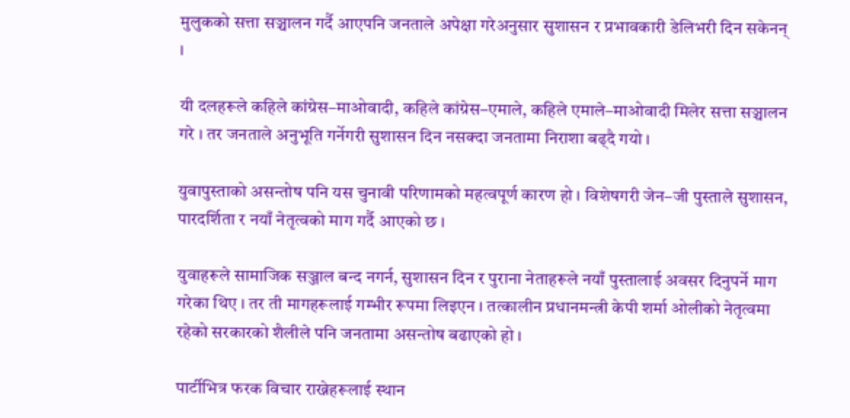मुलुकको सत्ता सञ्चालन गर्दै आएपनि जनताले अपेक्षा गरेअनुसार सुशासन र प्रभावकारी डेलिभरी दिन सकेनन् ।

यी दलहरूले कहिले कांग्रेस–माओवादी, कहिले कांग्रेस–एमाले, कहिले एमाले–माओवादी मिलेर सत्ता सञ्चालन गरे । तर जनताले अनुभूति गर्नेगरी सुशासन दिन नसक्दा जनतामा निराशा बढ्दै गयो ।

युवापुस्ताको असन्तोष पनि यस चुनावी परिणामको महत्वपूर्ण कारण हो । विशेषगरी जेन–जी पुस्ताले सुशासन, पारदर्शिता र नयाँ नेतृत्वको माग गर्दै आएको छ ।

युवाहरूले सामाजिक सञ्जाल बन्द नगर्न, सुशासन दिन र पुराना नेताहरूले नयाँ पुस्तालाई अवसर दिनुपर्ने माग गरेका थिए । तर ती मागहरूलाई गम्भीर रूपमा लिइएन । तत्कालीन प्रधानमन्त्री केपी शर्मा ओलीको नेतृत्वमा रहेको सरकारको शैलीले पनि जनतामा असन्तोष बढाएको हो ।

पार्टीभित्र फरक विचार राख्नेहरूलाई स्थान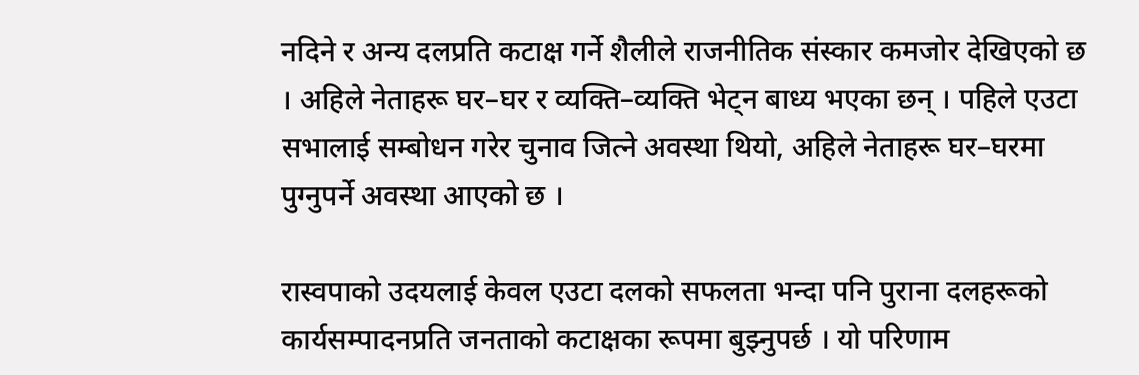नदिने र अन्य दलप्रति कटाक्ष गर्ने शैलीले राजनीतिक संस्कार कमजोर देखिएको छ । अहिले नेताहरू घर–घर र व्यक्ति–व्यक्ति भेट्न बाध्य भएका छन् । पहिले एउटा सभालाई सम्बोधन गरेर चुनाव जित्ने अवस्था थियो, अहिले नेताहरू घर–घरमा पुग्नुपर्ने अवस्था आएको छ ।

रास्वपाको उदयलाई केवल एउटा दलको सफलता भन्दा पनि पुराना दलहरूको कार्यसम्पादनप्रति जनताको कटाक्षका रूपमा बुझ्नुपर्छ । यो परिणाम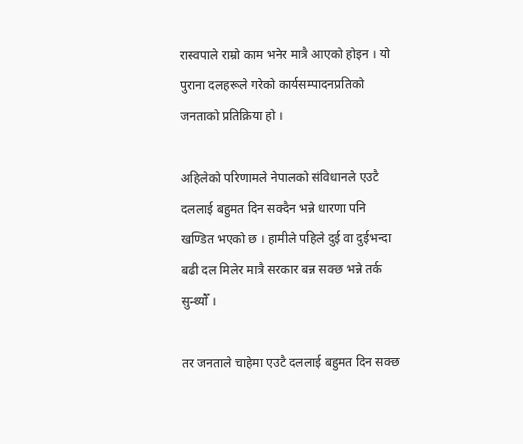रास्वपाले राम्रो काम भनेर मात्रै आएको होइन । यो पुराना दलहरूले गरेको कार्यसम्पादनप्रतिको जनताको प्रतिक्रिया हो ।

अहिलेको परिणामले नेपालको संविधानले एउटै दललाई बहुमत दिन सक्दैन भन्ने धारणा पनि खण्डित भएको छ । हामीले पहिले दुई वा दुईभन्दा बढी दल मिलेर मात्रै सरकार बन्न सक्छ भन्ने तर्क सुन्थ्यौँ ।

तर जनताले चाहेमा एउटै दललाई बहुमत दिन सक्छ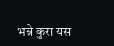भन्ने कुरा यस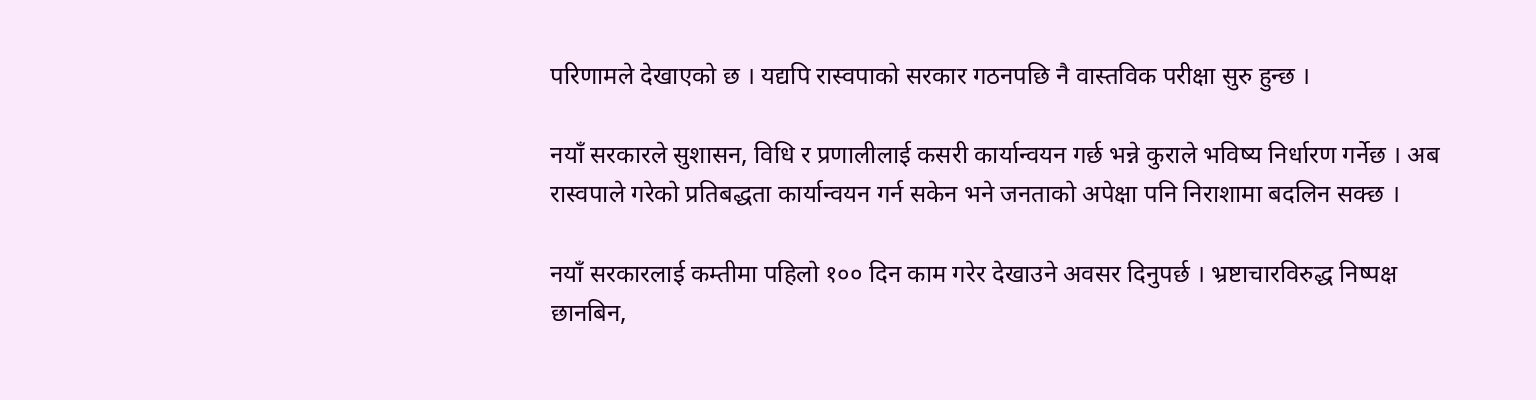परिणामले देखाएको छ । यद्यपि रास्वपाको सरकार गठनपछि नै वास्तविक परीक्षा सुरु हुन्छ ।

नयाँ सरकारले सुशासन, विधि र प्रणालीलाई कसरी कार्यान्वयन गर्छ भन्ने कुराले भविष्य निर्धारण गर्नेछ । अब रास्वपाले गरेको प्रतिबद्धता कार्यान्वयन गर्न सकेन भने जनताको अपेक्षा पनि निराशामा बदलिन सक्छ ।

नयाँ सरकारलाई कम्तीमा पहिलो १०० दिन काम गरेर देखाउने अवसर दिनुपर्छ । भ्रष्टाचारविरुद्ध निष्पक्ष छानबिन,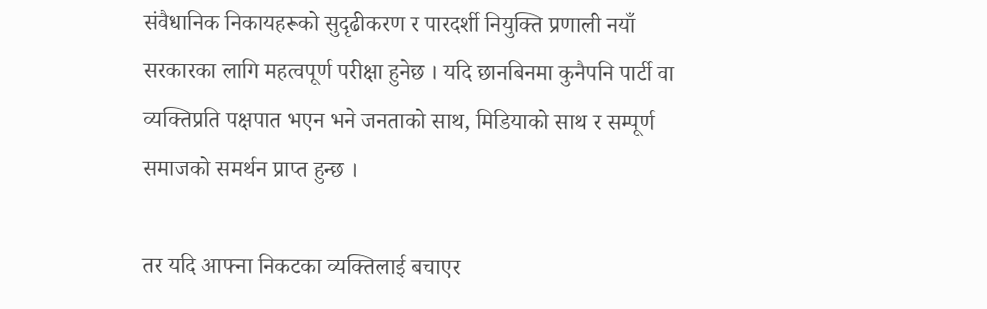संवैधानिक निकायहरूको सुदृढीकरण र पारदर्शी नियुक्ति प्रणाली नयाँ सरकारका लागि महत्वपूर्ण परीक्षा हुनेछ । यदि छानबिनमा कुनैपनि पार्टी वा व्यक्तिप्रति पक्षपात भएन भने जनताको साथ, मिडियाको साथ र सम्पूर्ण समाजको समर्थन प्राप्त हुन्छ ।

तर यदि आफ्ना निकटका व्यक्तिलाई बचाएर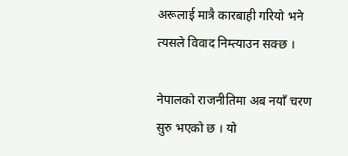अरूलाई मात्रै कारबाही गरियो भने त्यसले विवाद निम्त्याउन सक्छ ।

नेपालको राजनीतिमा अब नयाँ चरण सुरु भएको छ । यो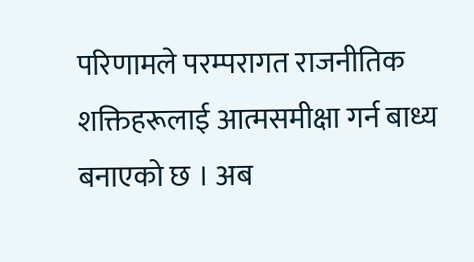परिणामले परम्परागत राजनीतिक शक्तिहरूलाई आत्मसमीक्षा गर्न बाध्य बनाएको छ । अब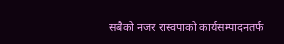सबैको नजर रास्वपाको कार्यसम्पादनतर्फ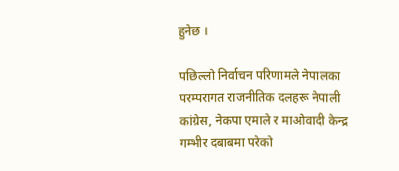हुनेछ ।

पछिल्लो निर्वाचन परिणामले नेपालका परम्परागत राजनीतिक दलहरू नेपाली कांग्रेस, नेकपा एमाले र माओवादी केन्द्र गम्भीर दबाबमा परेको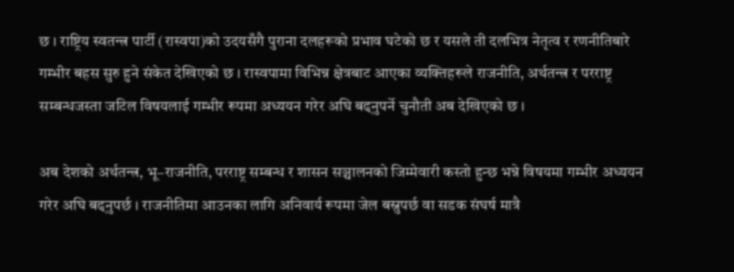छ । राष्ट्रिय स्वतन्त्र पार्टी (रास्वपा)को उदयसँगै पुराना दलहरूको प्रभाव घटेको छ र यसले ती दलभित्र नेतृत्व र रणनीतिबारे गम्भीर बहस सुरु हुने संकेत देखिएको छ । रास्वपामा विभिन्न क्षेत्रबाट आएका व्यक्तिहरूले राजनीति, अर्थतन्त्र र परराष्ट्र सम्बन्धजस्ता जटिल विषयलाई गम्भीर रूपमा अध्ययन गरेर अघि बढ्नुपर्ने चुनौती अब देखिएको छ ।

अब देशको अर्थतन्त्र, भू–राजनीति, परराष्ट्र सम्बन्ध र शासन सञ्चालनको जिम्मेवारी कस्तो हुन्छ भन्ने विषयमा गम्भीर अध्ययन गरेर अघि बढ्नुपर्छ । राजनीतिमा आउनका लागि अनिवार्य रूपमा जेल बस्नुपर्छ वा सडक संघर्ष मात्रै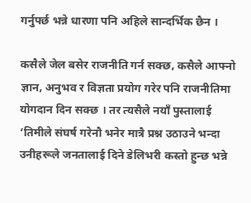गर्नुपर्छ भन्ने धारणा पनि अहिले सान्दर्भिक छैन ।

कसैले जेल बसेर राजनीति गर्न सक्छ, कसैले आफ्नो ज्ञान, अनुभव र विज्ञता प्रयोग गरेर पनि राजनीतिमा योगदान दिन सक्छ । तर त्यसैले नयाँ पुस्तालाई ‘तिमीले संघर्ष गरेनौ भनेर मात्रै प्रश्न उठाउने भन्दा उनीहरूले जनतालाई दिने डेलिभरी कस्तो हुन्छ भन्ने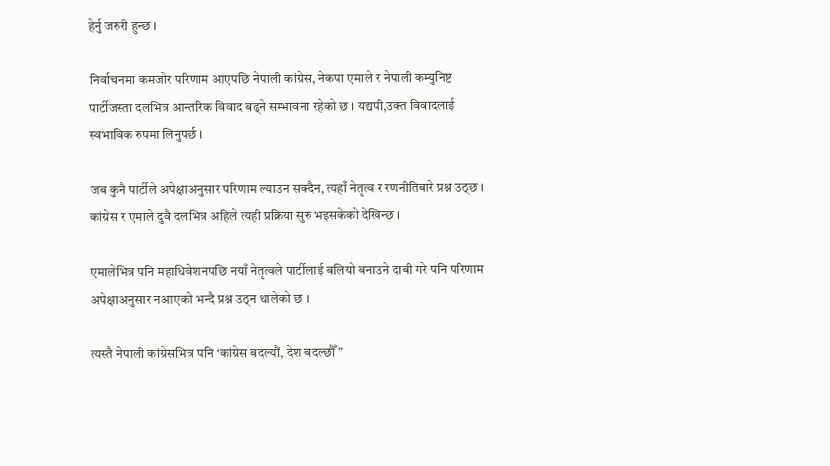हेर्नु जरुरी हुन्छ ।

निर्वाचनमा कमजोर परिणाम आएपछि नेपाली कांग्रेस, नेकपा एमाले र नेपाली कम्युनिष्ट पार्टीजस्ता दलभित्र आन्तरिक विवाद बढ्ने सम्भावना रहेको छ । यद्यपी,उक्त विवादलाई स्वभाविक रुपमा लिनुपर्छ ।

जब कुनै पार्टीले अपेक्षाअनुसार परिणाम ल्याउन सक्दैन, त्यहाँ नेतृत्व र रणनीतिबारे प्रश्न उठ्छ । कांग्रेस र एमाले दुवै दलभित्र अहिले त्यही प्रक्रिया सुरु भइसकेको देखिन्छ ।

एमालेभित्र पनि महाधिवेशनपछि नयाँ नेतृत्वले पार्टीलाई बलियो बनाउने दाबी गरे पनि परिणाम अपेक्षाअनुसार नआएको भन्दै प्रश्न उठ्न थालेको छ ।

त्यस्तै नेपाली कांग्रेसभित्र पनि ‘कांग्रेस बदल्यौं, देश बदल्छौँ”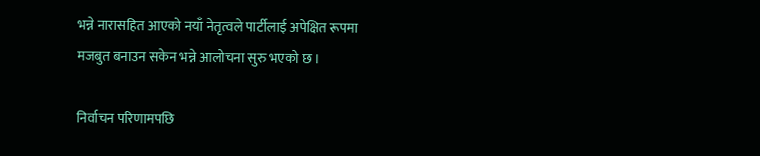भन्ने नारासहित आएको नयाँ नेतृत्वले पार्टीलाई अपेक्षित रूपमा मजबुत बनाउन सकेन भन्ने आलोचना सुरु भएको छ ।

निर्वाचन परिणामपछि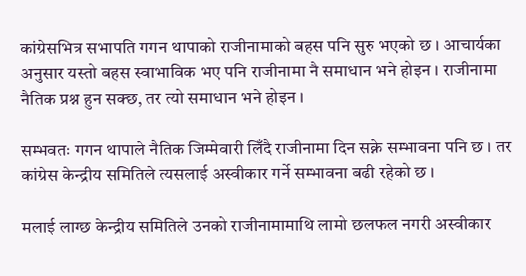कांग्रेसभित्र सभापति गगन थापाको राजीनामाको बहस पनि सुरु भएको छ । आचार्यका अनुसार यस्तो बहस स्वाभाविक भए पनि राजीनामा नै समाधान भने होइन । राजीनामा नैतिक प्रश्न हुन सक्छ, तर त्यो समाधान भने होइन ।

सम्भवतः गगन थापाले नैतिक जिम्मेवारी लिँदै राजीनामा दिन सक्ने सम्भावना पनि छ । तर कांग्रेस केन्द्रीय समितिले त्यसलाई अस्वीकार गर्ने सम्भावना बढी रहेको छ ।

मलाई लाग्छ केन्द्रीय समितिले उनको राजीनामामाथि लामो छलफल नगरी अस्वीकार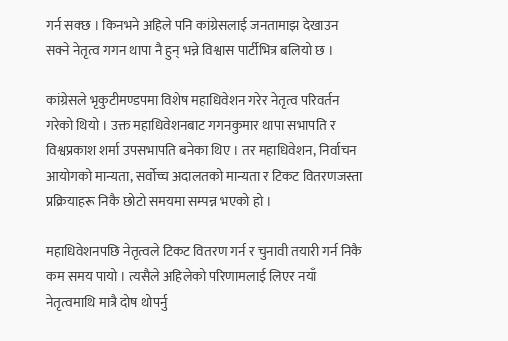गर्न सक्छ । किनभने अहिले पनि कांग्रेसलाई जनतामाझ देखाउन सक्ने नेतृत्व गगन थापा नै हुन् भन्ने विश्वास पार्टीभित्र बलियो छ ।

कांग्रेसले भृकुटीमण्डपमा विशेष महाधिवेशन गरेर नेतृत्व परिवर्तन गरेको थियो । उक्त महाधिवेशनबाट गगनकुमार थापा सभापति र विश्वप्रकाश शर्मा उपसभापति बनेका थिए । तर महाधिवेशन, निर्वाचन आयोगको मान्यता, सर्वोच्च अदालतको मान्यता र टिकट वितरणजस्ता प्रक्रियाहरू निकै छोटो समयमा सम्पन्न भएको हो ।

महाधिवेशनपछि नेतृत्वले टिकट वितरण गर्न र चुनावी तयारी गर्न निकै कम समय पायो । त्यसैले अहिलेको परिणामलाई लिएर नयाँ नेतृत्वमाथि मात्रै दोष थोपर्नु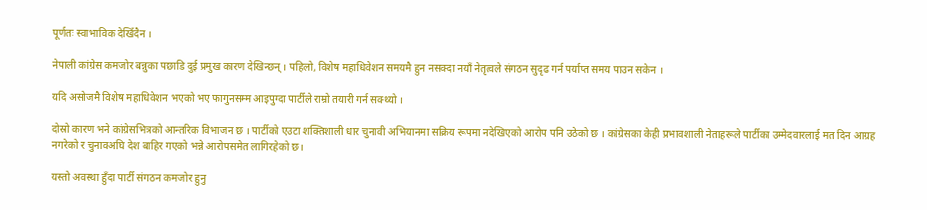पूर्णतः स्वाभाविक देखिँदैन ।

नेपाली कांग्रेस कमजोर बन्नुका पछाडि दुई प्रमुख कारण देखिन्छन् । पहिलो, विशेष महाधिवेशन समयमै हुन नसक्दा नयाँ नेतृत्वले संगठन सुदृढ गर्न पर्याप्त समय पाउन सकेन ।

यदि असोजमै विशेष महाधिवेशन भएको भए फागुनसम्म आइपुग्दा पार्टीले राम्रो तयारी गर्न सक्थ्यो ।

दोस्रो कारण भने कांग्रेसभित्रको आन्तरिक विभाजन छ । पार्टीको एउटा शक्तिशाली धार चुनावी अभियानमा सक्रिय रूपमा नदेखिएको आरोप पनि उठेको छ । कांग्रेसका केही प्रभावशाली नेताहरूले पार्टीका उम्मेदवारलाई मत दिन आग्रह नगरेको र चुनावअघि देश बाहिर गएको भन्ने आरोपसमेत लागिरहेको छ।

यस्तो अवस्था हुँदा पार्टी संगठन कमजोर हुनु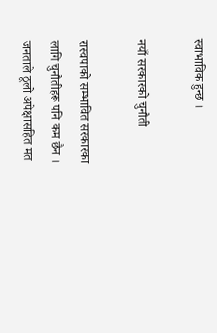स्वाभाविक हुन्छ ।

नयाँ सरकारको चुनौती

रास्वपाको सम्भावित सरकारका लागि चुनौतीहरू पनि कम छैन । जनताले ठूलो अपेक्षासहित मत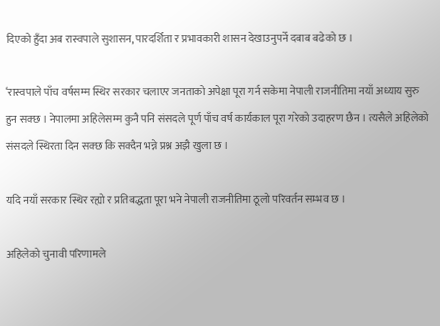दिएको हुँदा अब रास्वपाले सुशासन, पारदर्शिता र प्रभावकारी शासन देखाउनुपर्ने दबाब बढेको छ ।

‘रास्वपाले पाँच वर्षसम्म स्थिर सरकार चलाएर जनताको अपेक्षा पूरा गर्न सकेमा नेपाली राजनीतिमा नयाँ अध्याय सुरु हुन सक्छ । नेपालमा अहिलेसम्म कुनै पनि संसदले पूर्ण पाँच वर्ष कार्यकाल पूरा गरेको उदाहरण छैन । त्यसैले अहिलेको संसदले स्थिरता दिन सक्छ कि सक्दैन भन्ने प्रश्न अझै खुला छ ।

यदि नयाँ सरकार स्थिर रह्यो र प्रतिबद्धता पूरा भने नेपाली राजनीतिमा ठूलो परिवर्तन सम्भव छ ।

अहिलेको चुनावी परिणामले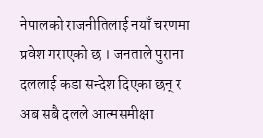नेपालको राजनीतिलाई नयाँ चरणमा प्रवेश गराएको छ । जनताले पुराना दललाई कडा सन्देश दिएका छन् र अब सबै दलले आत्मसमीक्षा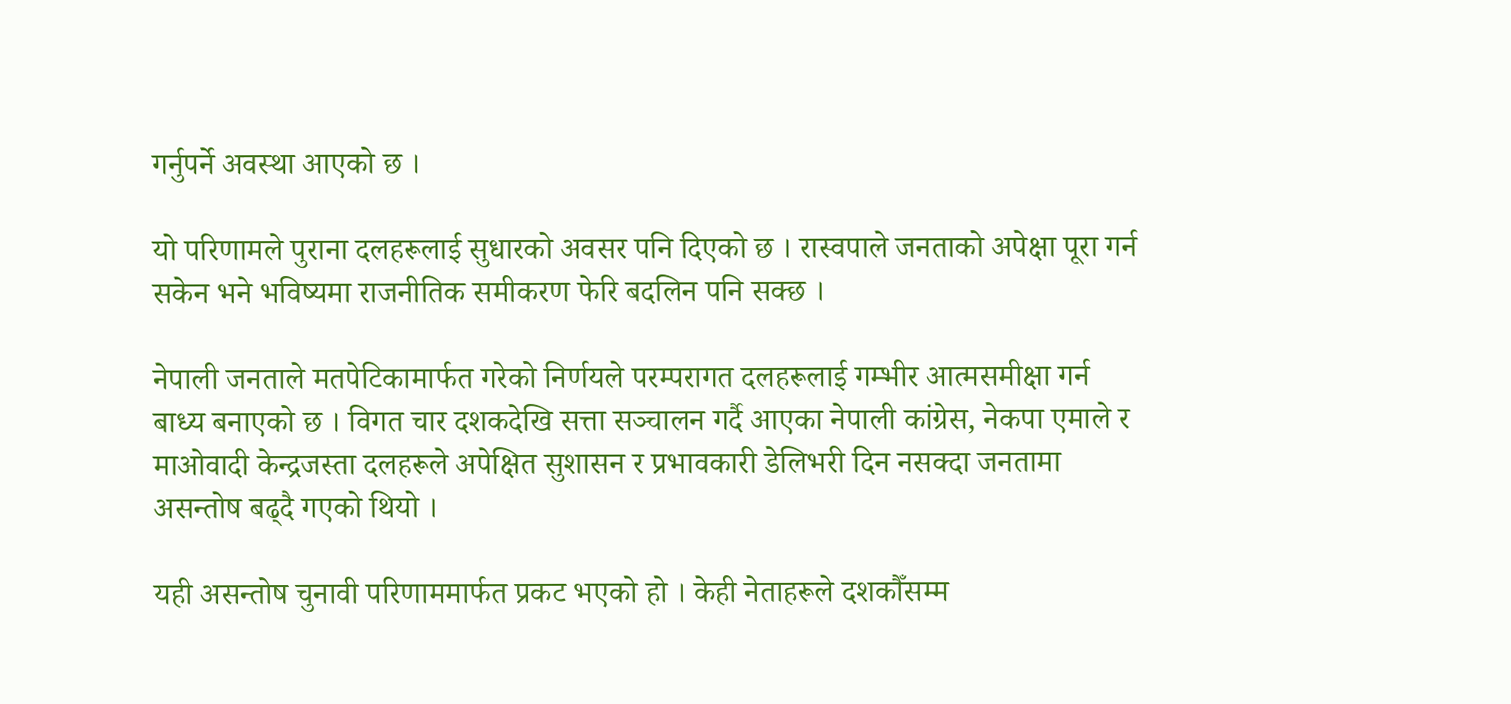गर्नुपर्ने अवस्था आएको छ ।

यो परिणामले पुराना दलहरूलाई सुधारको अवसर पनि दिएको छ । रास्वपाले जनताको अपेक्षा पूरा गर्न सकेन भने भविष्यमा राजनीतिक समीकरण फेरि बदलिन पनि सक्छ ।

नेपाली जनताले मतपेटिकामार्फत गरेको निर्णयले परम्परागत दलहरूलाई गम्भीर आत्मसमीक्षा गर्न बाध्य बनाएको छ । विगत चार दशकदेखि सत्ता सञ्चालन गर्दै आएका नेपाली कांग्रेस, नेकपा एमाले र माओवादी केन्द्रजस्ता दलहरूले अपेक्षित सुशासन र प्रभावकारी डेलिभरी दिन नसक्दा जनतामा असन्तोष बढ्दै गएको थियो ।

यही असन्तोष चुनावी परिणाममार्फत प्रकट भएको हो । केही नेताहरूले दशकौँसम्म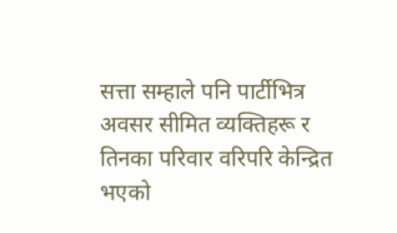सत्ता सम्हाले पनि पार्टीभित्र अवसर सीमित व्यक्तिहरू र तिनका परिवार वरिपरि केन्द्रित भएको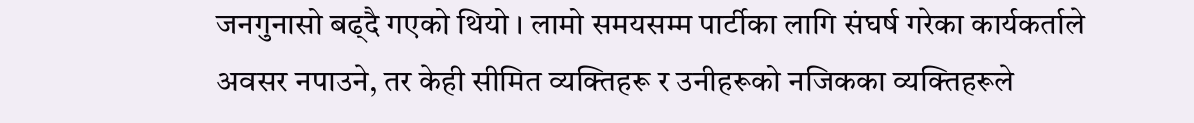जनगुनासो बढ्दै गएको थियो । लामो समयसम्म पार्टीका लागि संघर्ष गरेका कार्यकर्ताले अवसर नपाउने, तर केही सीमित व्यक्तिहरू र उनीहरूको नजिकका व्यक्तिहरूले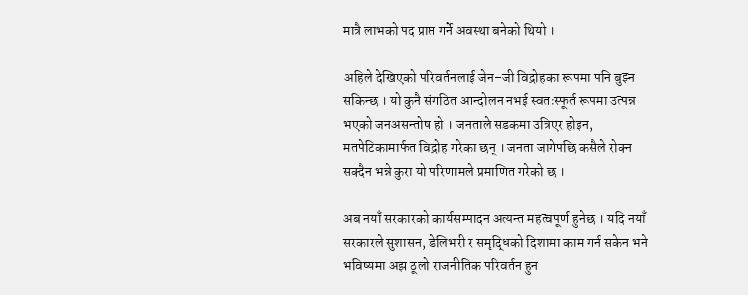मात्रै लाभको पद प्राप्त गर्ने अवस्था बनेको थियो ।

अहिले देखिएको परिवर्तनलाई जेन–जी विद्रोहका रूपमा पनि बुझ्न सकिन्छ । यो कुनै संगठित आन्दोलन नभई स्वतःस्फूर्त रूपमा उत्पन्न भएको जनअसन्तोष हो । जनताले सडकमा उत्रिएर होइन, मतपेटिकामार्फत विद्रोह गरेका छन् । जनता जागेपछि कसैले रोक्न सक्दैन भन्ने कुरा यो परिणामले प्रमाणित गरेको छ ।

अब नयाँ सरकारको कार्यसम्पादन अत्यन्त महत्वपूर्ण हुनेछ । यदि नयाँ सरकारले सुशासन, डेलिभरी र समृद्धिको दिशामा काम गर्न सकेन भने भविष्यमा अझ ठूलो राजनीतिक परिवर्तन हुन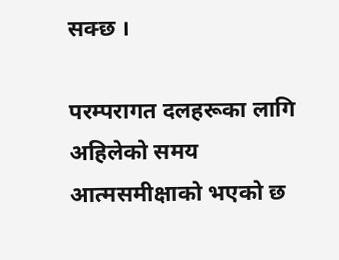सक्छ ।

परम्परागत दलहरूका लागि अहिलेको समय आत्मसमीक्षाको भएको छ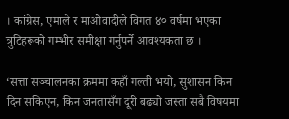। कांग्रेस, एमाले र माओवादीले विगत ४० वर्षमा भएका त्रुटिहरूको गम्भीर समीक्षा गर्नुपर्ने आवश्यकता छ ।

‘सत्ता सञ्चालनका क्रममा कहाँ गल्ती भयो, सुशासन किन दिन सकिएन, किन जनतासँग दूरी बढ्यो जस्ता सबै विषयमा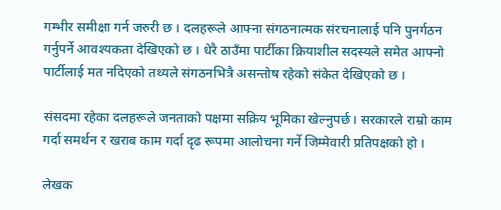गम्भीर समीक्षा गर्न जरुरी छ । दलहरूले आफ्ना संगठनात्मक संरचनालाई पनि पुनर्गठन गर्नुपर्ने आवश्यकता देखिएको छ । धेरै ठाउँमा पार्टीका क्रियाशील सदस्यले समेत आफ्नो पार्टीलाई मत नदिएको तथ्यले संगठनभित्रै असन्तोष रहेको संकेत देखिएको छ ।

संसदमा रहेका दलहरूले जनताको पक्षमा सक्रिय भूमिका खेल्नुपर्छ। सरकारले राम्रो काम गर्दा समर्थन र खराब काम गर्दा दृढ रूपमा आलोचना गर्ने जिम्मेवारी प्रतिपक्षको हो ।

लेखक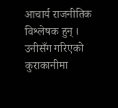आचार्य राजनीतिक विश्लेषक हुन् । उनीसँग गरिएको कुराकानीमा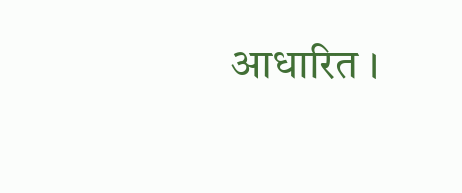आधारित ।